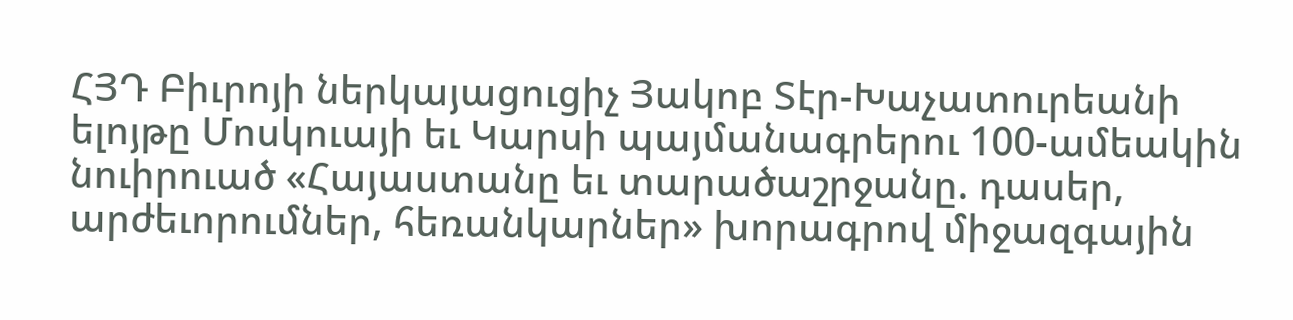ՀՅԴ Բիւրոյի ներկայացուցիչ Յակոբ Տէր-Խաչատուրեանի ելոյթը Մոսկուայի եւ Կարսի պայմանագրերու 100-ամեակին նուիրուած «Հայաստանը եւ տարածաշրջանը. դասեր, արժեւորումներ, հեռանկարներ» խորագրով միջազգային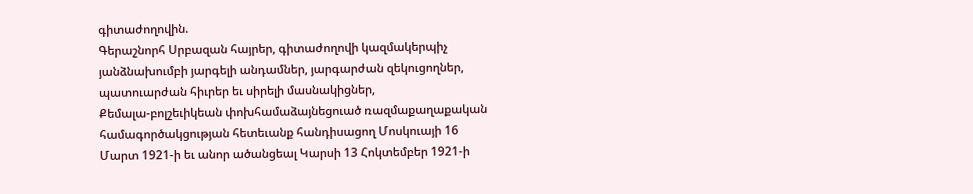գիտաժողովին.
Գերաշնորհ Սրբազան հայրեր, գիտաժողովի կազմակերպիչ յանձնախումբի յարգելի անդամներ, յարգարժան զեկուցողներ, պատուարժան հիւրեր եւ սիրելի մասնակիցներ,
Քեմալա-բոլշեւիկեան փոխհամաձայնեցուած ռազմաքաղաքական համագործակցության հետեւանք հանդիսացող Մոսկուայի 16 Մարտ 1921-ի եւ անոր ածանցեալ Կարսի 13 Հոկտեմբեր 1921-ի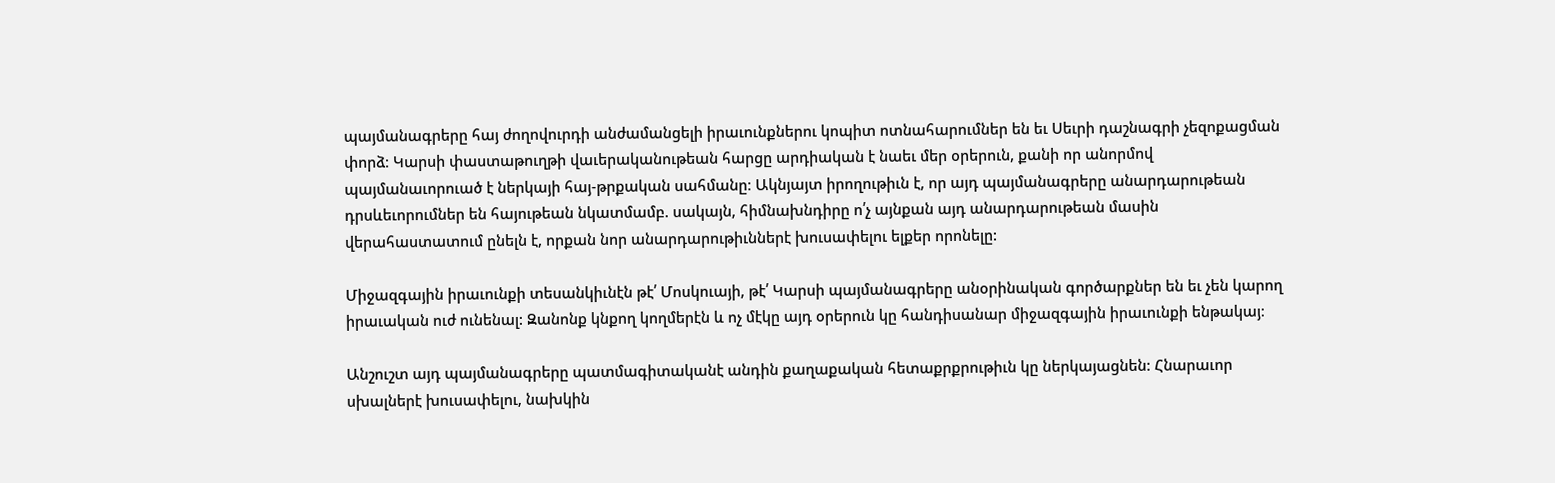պայմանագրերը հայ ժողովուրդի անժամանցելի իրաւունքներու կոպիտ ոտնահարումներ են եւ Սեւրի դաշնագրի չեզոքացման փորձ։ Կարսի փաստաթուղթի վաւերականութեան հարցը արդիական է նաեւ մեր օրերուն, քանի որ անորմով պայմանաւորուած է ներկայի հայ-թրքական սահմանը։ Ակնյայտ իրողութիւն է, որ այդ պայմանագրերը անարդարութեան դրսևեւորումներ են հայութեան նկատմամբ. սակայն, հիմնախնդիրը ո՛չ այնքան այդ անարդարութեան մասին վերահաստատում ընելն է, որքան նոր անարդարութիւններէ խուսափելու ելքեր որոնելը:

Միջազգային իրաւունքի տեսանկիւնէն թէ՛ Մոսկուայի, թէ՛ Կարսի պայմանագրերը անօրինական գործարքներ են եւ չեն կարող իրաւական ուժ ունենալ: Զանոնք կնքող կողմերէն և ոչ մէկը այդ օրերուն կը հանդիսանար միջազգային իրաւունքի ենթակայ։

Անշուշտ այդ պայմանագրերը պատմագիտականէ անդին քաղաքական հետաքրքրութիւն կը ներկայացնեն: Հնարաւոր սխալներէ խուսափելու, նախկին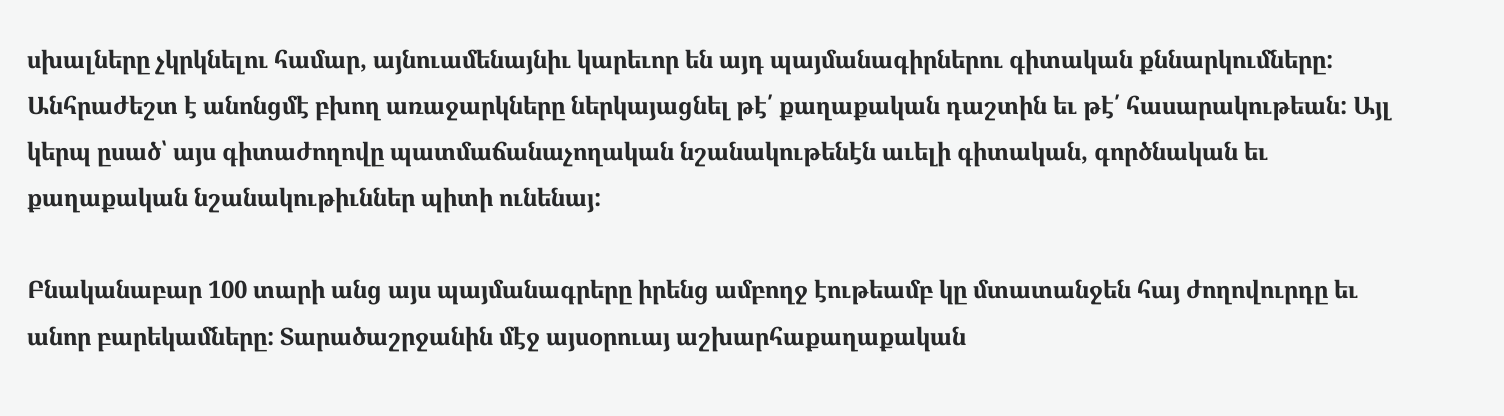սխալները չկրկնելու համար, այնուամենայնիւ կարեւոր են այդ պայմանագիրներու գիտական քննարկումները: Անհրաժեշտ է անոնցմէ բխող առաջարկները ներկայացնել թէ՛ քաղաքական դաշտին եւ թէ՛ հասարակութեան: Այլ կերպ ըսած՝ այս գիտաժողովը պատմաճանաչողական նշանակութենէն աւելի գիտական, գործնական եւ քաղաքական նշանակութիւններ պիտի ունենայ:

Բնականաբար 100 տարի անց այս պայմանագրերը իրենց ամբողջ էութեամբ կը մտատանջեն հայ ժողովուրդը եւ անոր բարեկամները: Տարածաշրջանին մէջ այսօրուայ աշխարհաքաղաքական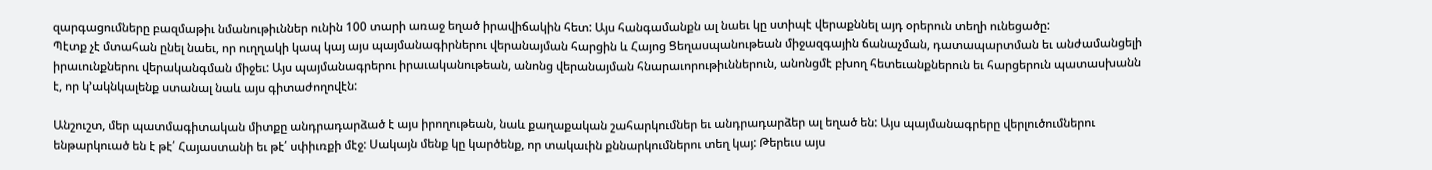զարգացումները բազմաթիւ նմանութիւններ ունին 100 տարի առաջ եղած իրավիճակին հետ: Այս հանգամանքն ալ նաեւ կը ստիպէ վերաքննել այդ օրերուն տեղի ունեցածը:
Պէտք չէ մտահան ընել նաեւ, որ ուղղակի կապ կայ այս պայմանագիրներու վերանայման հարցին և Հայոց Ցեղասպանութեան միջազգային ճանաչման, դատապարտման եւ անժամանցելի իրաւունքներու վերականգման միջեւ: Այս պայմանագրերու իրաւականութեան, անոնց վերանայման հնարաւորութիւններուն, անոնցմէ բխող հետեւանքներուն եւ հարցերուն պատասխանն է, որ կ՚ակնկալենք ստանալ նաև այս գիտաժողովէն:

Անշուշտ, մեր պատմագիտական միտքը անդրադարձած է այս իրողութեան, նաև քաղաքական շահարկումներ եւ անդրադարձեր ալ եղած են: Այս պայմանագրերը վերլուծումներու ենթարկուած են է թէ՛ Հայաստանի եւ թէ՛ սփիւռքի մէջ: Սակայն մենք կը կարծենք, որ տակաւին քննարկումներու տեղ կայ: Թերեւս այս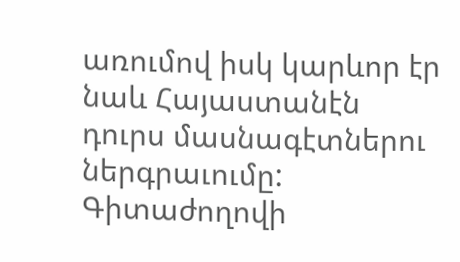առումով իսկ կարևոր էր նաև Հայաստանէն դուրս մասնագէտներու ներգրաւումը: Գիտաժողովի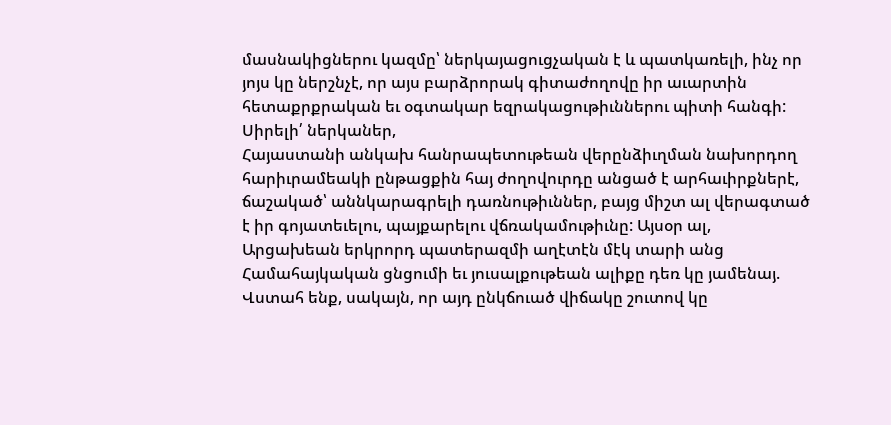մասնակիցներու կազմը՝ ներկայացուցչական է և պատկառելի, ինչ որ յոյս կը ներշնչէ, որ այս բարձրորակ գիտաժողովը իր աւարտին հետաքրքրական եւ օգտակար եզրակացութիւններու պիտի հանգի:
Սիրելի՛ ներկաներ,
Հայաստանի անկախ հանրապետութեան վերընձիւղման նախորդող հարիւրամեակի ընթացքին հայ ժողովուրդը անցած է արհաւիրքներէ, ճաշակած՝ աննկարագրելի դառնութիւններ, բայց միշտ ալ վերագտած է իր գոյատեւելու, պայքարելու վճռակամութիւնը: Այսօր ալ, Արցախեան երկրորդ պատերազմի աղէտէն մէկ տարի անց Համահայկական ցնցումի եւ յուսալքութեան ալիքը դեռ կը յամենայ. Վստահ ենք, սակայն, որ այդ ընկճուած վիճակը շուտով կը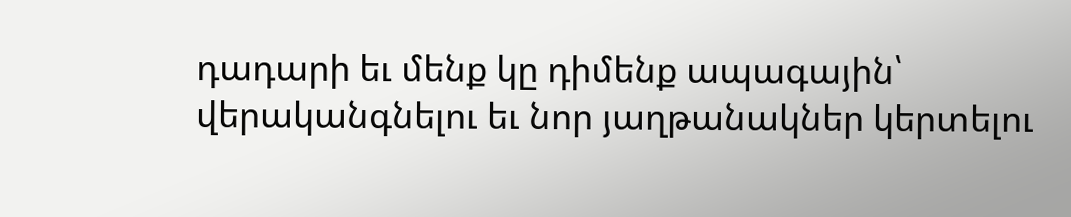դադարի եւ մենք կը դիմենք ապագային՝ վերականգնելու եւ նոր յաղթանակներ կերտելու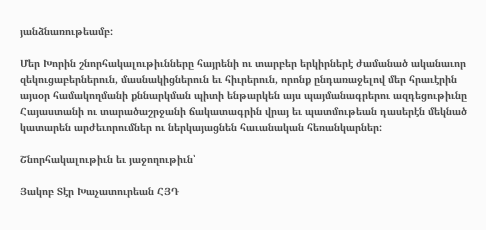յանձնառութեամբ:

Մեր Խորին շնորհակալութիւնները հայրենի ու տարբեր երկիրներէ ժամանած ականաւոր զեկուցաբերներուն, մասնակիցներուն եւ հիւրերուն, որոնք ընդառաջելով մեր հրաւէրին այսօր համակողմանի քննարկման պիտի ենթարկեն այս պայմանագրերու ազդեցութիւնը Հայաստանի ու տարածաշրջանի ճակատագրին վրայ եւ պատմութեան դասերէն մեկնած կատարեն արժեւորումներ ու ներկայացնեն հաւանական հեռանկարներ:

Շնորհակալութիւն եւ յաջողութիւն՝

Յակոբ Տէր Խաչատուրեան ՀՅԴ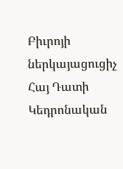Բիւրոյի ներկայացուցիչ Հայ Դատի Կեդրոնական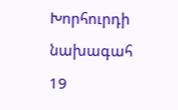Խորհուրդի նախագահ
19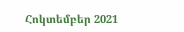Հոկտեմբեր 2021